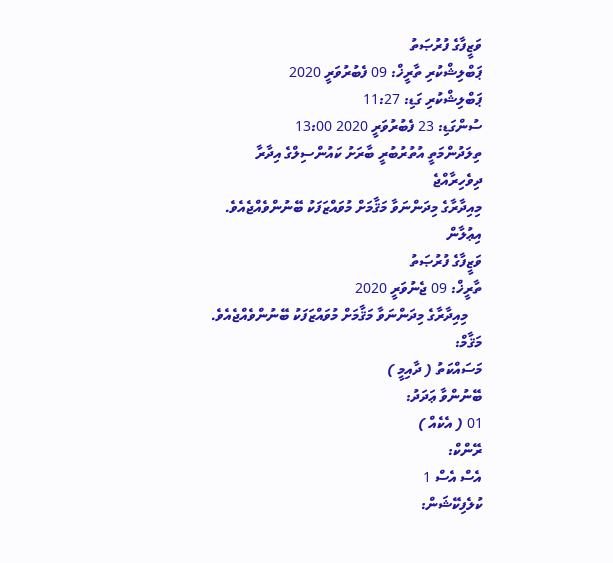ވަޒީފާގެ ފުރުޞަތު
ޕަބްލިޝްކުރި ތާރީޚް: 09 ފެބުރުވަރީ 2020
ޕަބްލިޝްކުރި ގަޑި: 11:27
ސުންގަޑި: 23 ފެބުރުވަރީ 2020 13:00
ތިލަދުންމަތީ އުތުރުބުރީ ބާރަށު ކައުންސިލްގެ އިދާރާ
ދިވެހިރާއްޖެ
މިއިދާރާގެ މިދަންނަވާ މަޤާމަށް މުވައްޒަފަކު ބޭނުންވެއްޖެއެވެ.
އިޢުލާން
ވަޒީފާގެ ފުރުޞަތު
ތާރީޚް: 09 ޖެނުވަރީ 2020
    މިއިދާރާގެ މިދަންނަވާ މަޤާމަށް މުވައްޒަފަކު ބޭނުންވެއްޖެއެވެ.
މަޤާމް:
މަސައްކަތު ( ދާއިމީ )
ބޭނުންވާ ޢަދަދު:
01 ( އެކެއް )
ރޭންކް:
އެސް އެސް 1
ކުލެފިކޭޝަން: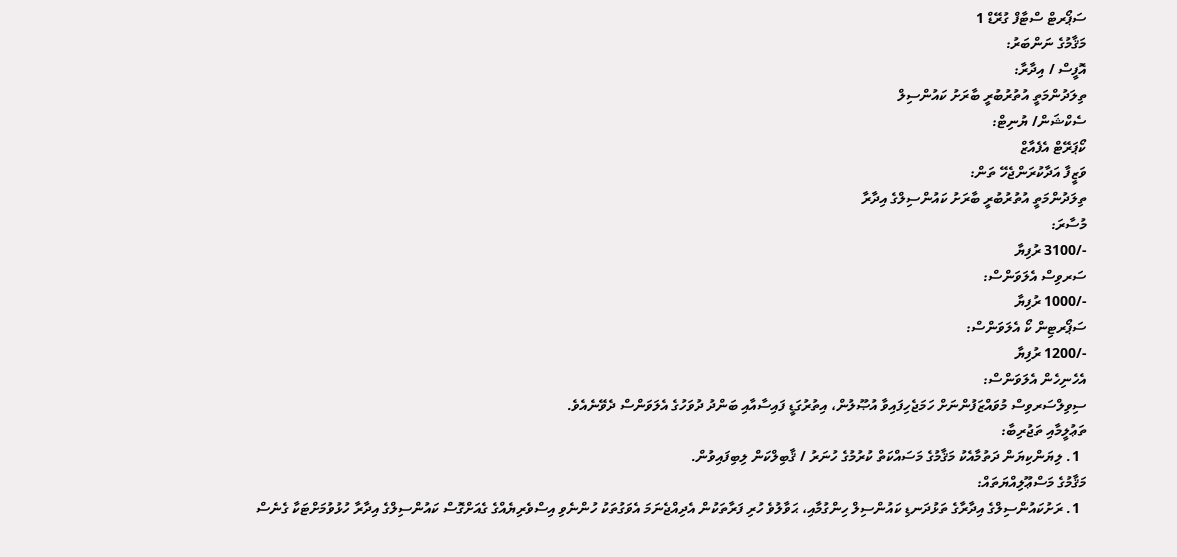ސަޕޯރޓް ސްޓާފް ގުރޭޑް 1
މަޤާމުގެ ނަންބަރު:
އޮފީސް / އިދާރާ:
ތިލަދުންމަތީ އުތުރުބުރީ ބާރަށު ކައުންސިލް
ސެކްޝަން/ ޔުނިޓް:
ކޯޕަރޭޓް އެފެއާޒް
ވަޒީފާ އަދާކުރަންޖެހޭ ތަން:
ތިލަދުންމަތީ އުތުރުބުރީ ބާރަށު ކައުންސިލްގެ އިދާރާ
މުސާރަ:
-/3100 ރުފިޔާ
ސަރވިސް އެލަވަންސް:
-/1000 ރުފިޔާ
ސަޕޯރޓިން ކޯ އެލަވަންސް:
-/1200 ރުފިޔާ
އެހެނިހެން އެލަވަންސް:
ސިވިލްސަރވިސް މުވައްޒަފުންނަށް ހަމަޖެހިފައިވާ އުޞޫލުން، އިތުރުގަޑީ ފައިސާއާއި ބަންދު ދުވަހުގެ އެލަވަންސް ދެވޭނެއެވެ.
ތަޢުލީމާއި ތަޖުރިބާ:
  1. ލިޔަންކިޔަން ދަތުމާއެކު މަޤާމުގެ މަސައްކަތް ކުރުމުގެ ހުނަރު / ޤާބިލްކަން ލިބިފައިވުން.
މަޤާމުގެ މަސްޢޫލިއްޔަތައް:
  1. ރަށުކައުންސިލްގެ އިދާރާގެ ތަޅުދަނޑި ކައުންސިލް ހިންގުމާއި، ޙަވާލުވެ ހުރި ފަރާތަކުން އެދިއްޖެނަމަ އެވަގުތަކު ހުންނެވި އިސްވެރިޔެއްގެ ގެއަށްގޮސް ކައުންސިލްގެ އިދާރާ ހުޅުވުމަށްޓަކާ ގެނެސް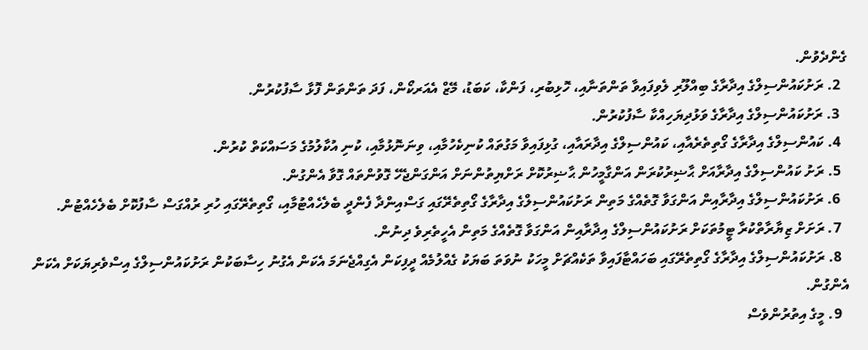ގެންދެވުން.
  2. ރަށުކައުންސިލްގެ އިދާރާގެ ބިއްލޫރި ލެވިފައިވާ ތަންތަނާއި، ހޮޅިބުރި، ފަންކާ، ކަބަޑު، މޭޒް އެއަރކޯން، ފަދަ ތަންތަން ފޮޅާ ސާފުކުރުން.
  3. ރަށުކައުންސިލްގެ އިދާރާގެ ވަޅުދިޔަހިއްކާ ސާފުކުރުން.
  4. ކައުންސިލްގެ އިދާރާގެ ގޯތިތެރެއާއި، ކައުންސިލްގެ އިދާރައާއި، ގުޅިފައިވާ މަގުތައް ކުނިކެހުމާއި، ވިނަނޮޅުމާއި، ކުނި އުކާލުމުގެ މަސައްކަތް ކުރުން.
  5. ރަށު ކައުންސިލްގެ އިދާރާއަށް ޙާޟިރުކުރަން އަންގާމީހުން ޙާޟިރުކޮށް ރަށްޔިތުންނަށް އަންގަންޖެހޭ ގޮވުންތައް ގޮވާ އެންގުން.
  6. ރަށުކައުންސިލްގެ އިދާރާއިން އަންގަވާ ގޮތެއްގެ މަތިން ރަށުކައުންސިލްގެ އިދާރާގެ ގޯތިތެރޭގައި ގަސްއިންދާ ފެންދީ ބެލެހެއްޓުމާއި، ގޯތިތެރޭގައި ހުރި ރުއްގަސް ސާފުކޮށް ބެލެހެއްޓުން.
  7. ރަށަށް ޒިޔާރާތްކުރާ ޓީމުތަކަށް ރަށުކައުންސިލްގެ އިދާރާއިން އަންގަވާ ގޮތެއްގެ މަތިން އެހީތެރިވެ ދިނުން.
  8. ރަށުކައުންސިލްގެ އިދާރާގެ ގޯތިތެރޭގައި ބަހައްޓާފައިވާ ތަކެއްޗަށް މީހަކު ނުވަތަ ބަޔަކު ގެއްލުމެއް ދީފިކަން އެގިއްޖެނަމަ އެކަން އެގުނު ހިސާބަކުން ރަށުކައުންސިލްގެ އިސްވެރިޔަކަށް އެކަން އެންގުން.
  9. މީގެ އިތުރުންވެސް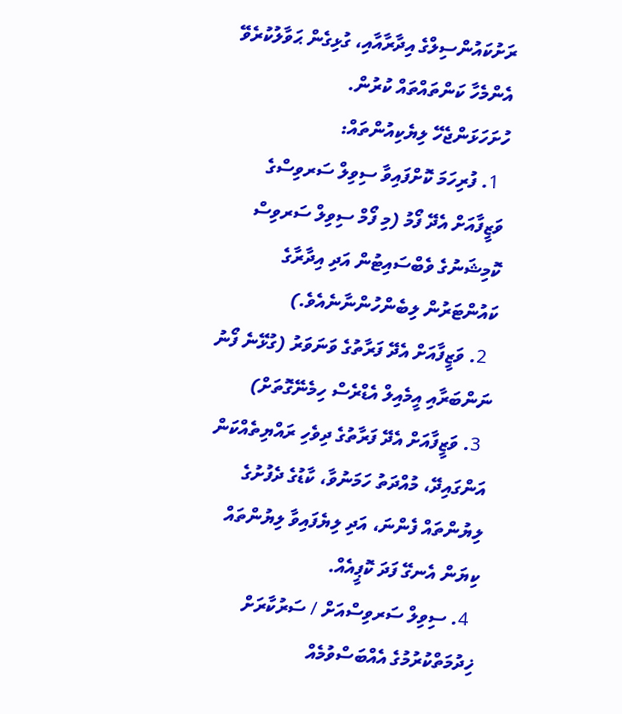ރަށުކައުންސިލްގެ އިދާރާއާއި، ގުޅިގެން ޙަވާލުކުރެވޭ އެންމެހާ ކަންތައްތައް ކުރުން.
ހުށަހަޅަންޖެހޭ ލިޔެކިއުންތައް:
  1. ފުރިހަމަ ކޮށްފައިވާ ސިވިލް ސަރވިސްގެ ވަޒީފާއަށް އެދޭ ފޯމު (މި ފޯމް ސިވިލް ސަރވިސް ކޮމިޝަނުގެ ވެބްސައިޓުން އަދި އިދާރާގެ ކައުންޓަރުން ލިބެންހުންނާނެއެވެ.)
  2. ވަޒީފާއަށް އެދޭ ފަރާތުގެ ވަނަވަރު (ގުޅޭނެ ފޯނު ނަންބަރާއި އީމެއިލް އެޑްރެސް ހިމެނޭގޮތަށް)
  3. ވަޒީފާއަށް އެދޭ ފަރާތުގެ ދިވެހި ރައްޔިތެއްކަން އަންގައިދޭ، މުއްދަތު ހަމަނުވާ، ކާޑުގެ ދެފުށުގެ ލިޔުންތައް ފެންނަ، އަދި ލިޔެފައިވާ ލިޔުންތައް ކިޔަން އެނގޭ ފަދަ ކޮޕީއެއް.
  4. ސިވިލް ސަރވިސްއަށް / ސަރުކާރަށް ޚިދުމަތްކުރުމުގެ އެއްބަސްވުމެއް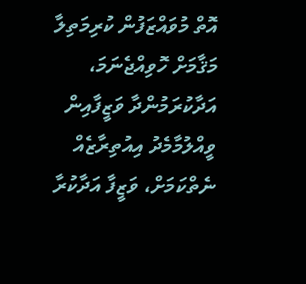އޮތް މުވައްޒަފުން ކުރިމަތިލާ މަޤާމަށް ހޮވިއްޖެނަމަ، އަދާކުރަމުންދާ ވަޒީފާއިން ވީއްލުމާމެދު އިއުތިރާޒެއް ނެތްކަމަށް، ވަޒީފާ އަދާކުރާ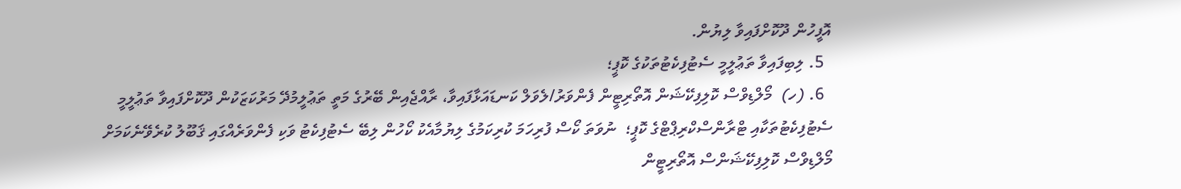އޮފީހުން ދޫކޮށްފައިވާ ލިޔުން.
  5. ލިބިފައިވާ ތަޢުލީމީ ސެޓުފިކެޓުތަކުގެ ކޮޕީ؛
  6. (ހ)  މޯލްޑިވްސް ކޮލިފިކޭޝަން އޮތޯރިޓީން ފެންވަރު/ލެވަލް ކަނޑައަޅާފައިވާ، ރާއްޖެއިން ބޭރުގެ މަތީ ތަޢުލީމުދޭ މަރުކަޒަކުން ދޫކޮށްފައިވާ ތަޢުލީމީ ސެޓުފިކެޓުތަކާއި ޓްރާންސްކްރިޕްޓްގެ ކޮޕީ؛  ނުވަތަ ކޯސް ފުރިހަމަ ކުރިކަމުގެ ލިޔުމާއެކު ކޯހުން ލިބޭ ސެޓުފިކެޓު ވަކި ފެންވަރެއްގައި ޤަބޫލު ކުރެވޭނެކަމަށް މޯލްޑިވްސް ކޮލިފިކޭޝަންސް އޮތޯރިޓީން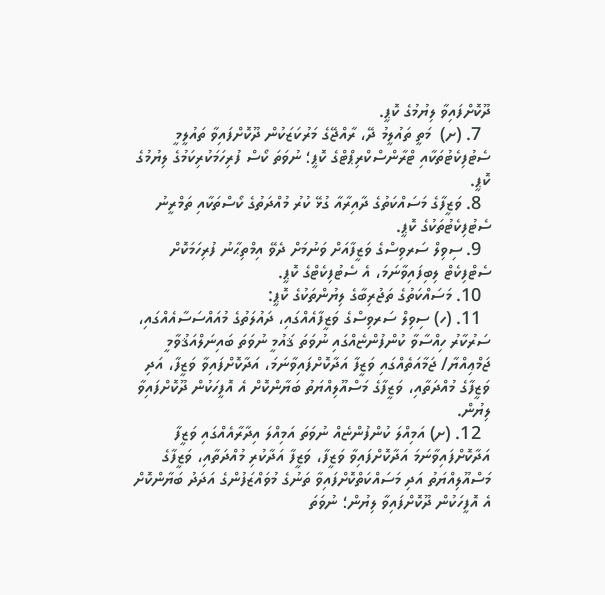ދޫކޮށްފައިވާ ލިޔުމުގެ ކޮޕީ.
  7. (ށ)  މަތީ ތައުލީމު ދޭ، ރާއްޖޭގެ މަރުކަޒަކުން ދޫކޮށްފައިވާ ތައުލީމީ ސެޓުފިކެޓުތަކާއި ޓްރާންސްކްރިޕްޓްގެ ކޮޕީ؛ ނުވަތަ ކޯސް ފުރިހަމަކުރިކަމުގެ ލިޔުމުގެ ކޮޕީ.
  8. ވަޒީފާގެ މަސައްކަތުގެ ދާއިރާއާ ގުޅޭ ކުރު މުއްދަތުގެ ކޯސްތަކާއި ތަމްރީނު ސެޓުފިކެޓުތަކުގެ ކޮޕީ.
  9. ސިވިލް ސަރވިސްގެ ވަޒީފާއަށް ވަނުމަށް ދެވޭ އިމްތިޙާނު ފުރިހަމަކޮށް ސެޓްފިކެޓް ލިބިފައިވާނަމަ، އެ ސެޓުފިކެޓްގެ ކޮޕީ.
  10. މަސައްކަތުގެ ތަޖުރިބާގެ ލިޔުންތަކުގެ ކޮޕީ:
  11. (ހ) ސިވިލް ސަރވިސްގެ ވަޒީފާއެއްގައި، ދައުލަތުގެ މުއައްސަސާއެއްގައި، ސަރުކާރު ހިއްސާވާ ކުންފުންޏެއްގައި ނުވަތަ ޤައުމީ ނުވަތަ ބައިނަލްއަޤުވާމީ ޖަމްޢިއްޔާ/ ޖަމާއަތެއްގައި ވަޒީފާ އަދާކޮށްފައިވާނަމަ، އަދާކޮށްފައިވާ ވަޒީފާ، އަދި ވަޒީފާގެ މުއްދަތާއި، ވަޒީފާގެ މަސްއޫލިއްޔަތު ބަޔާންކޮށް އެ އޮފީހަކުން ދޫކޮށްފައިވާ ލިޔުން.
  12. (ށ) އަމިއްލަ ކުންފުންޏެއް ނުވަތަ އަމިއްލަ އިދާރާއެއްގައި ވަޒީފާ އަދާކޮށްފައިވާނަމަ އަދާކޮށްފައިވާ ވަޒީފާ، ވަޒީފާ އަދާކުރި މުއްދަތާއި، ވަޒީފާގެ މަސްއޫލިއްޔަތު އަދި މަސައްކަތްކޮށްފައިވާ ތަނުގެ މުވައްޒަފުންގެ އަދަދު ބަޔާންކޮށް އެ އޮފީހަކުން ދޫކޮށްފައިވާ ލިޔުން؛ ނުވަތަ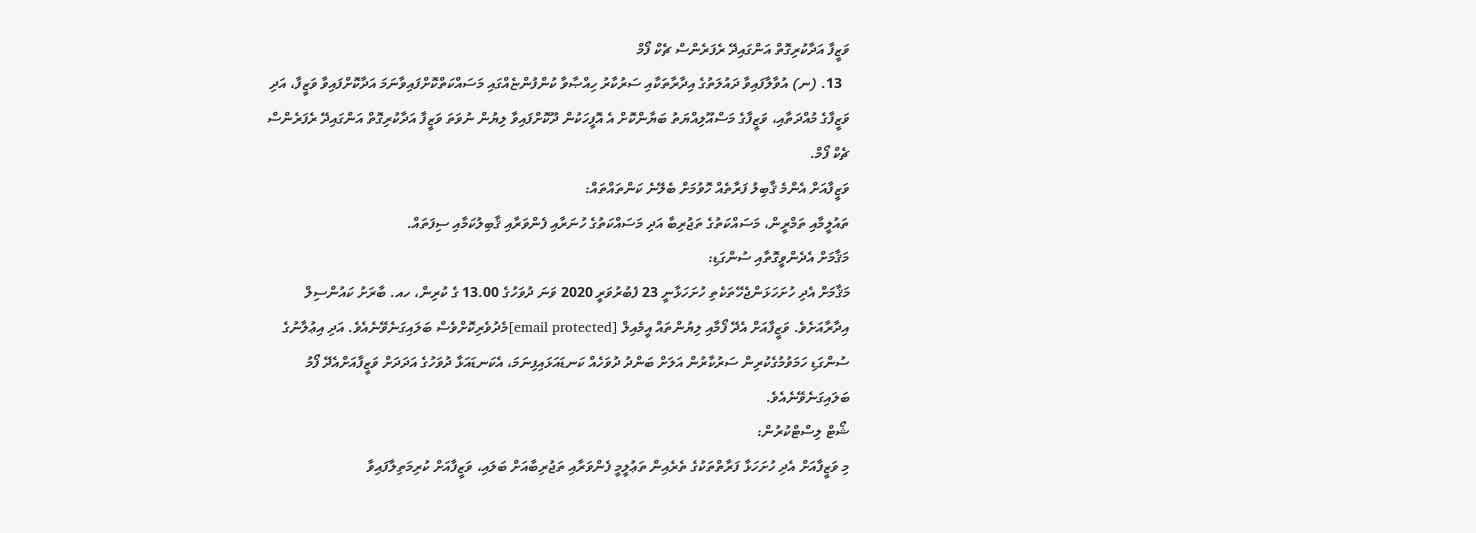ވަޒީފާ އަދާކުރިގޮތް އަންގައިދޭ ރެފަރެންސް ޗެކް ފޯމް
  13. (ނ) އުވާލާފައިވާ ދައުލަތުގެ އިދާރާތަކާއި ސަރުކާރު ހިއްޞާވާ ކުންފުންޏެއްގައި މަސައްކަތްކޮށްފައިވާނަމަ އަދާކޮށްފައިވާ ވަޒީފާ، އަދި ވަޒީފާގެ މުއްދަތާއި، ވަޒީފާގެ މަސްއޫލިއްޔަތު ބަޔާންކޮށް އެ އޮފީހަކުން ދޫކޮށްފައިވާ ލިޔުން ނުވަތަ ވަޒީފާ އަދާކުރިގޮތް އަންގައިދޭ ރެފަރެންސް ޗެކް ފޯމް.
ވަޒީފާއަށް އެންމެ ޤާބިލު ފަރާތެއް ހޮވުމަށް ބެލޭނެ ކަންތައްތައް:
ތައުލީމާއި ތަމްރީން، މަސައްކަތުގެ ތަޖުރިބާ އަދި މަސައްކަތުގެ ހުނަރާއި ފެންވަރާއި ޤާބިލުކަމާއި ސިފަތައް.
މަޤާމަށް އެދެންވީގޮތާއި ސުންގަޑި:
މަޤާމަށް އެދި ހުށަހަޅަންޖެހޭތަކެތި ހުށަހަޅާނީ 23 ފެބުރުވަރީ 2020 ވަނަ ދުވަހުގެ 13.00 ގެ ކުރިން، ހއ. ބާރަށު ކައުންސިލް އިދާރާއަށެވެ. ވަޒީފާއަށް އެދޭ ފޯމާއި ލިޔުންތައް އީމެއިލް [email protected]މެދުވެރިކޮށްވެސް ބަލައިގަނެވޭނެއެވެ. އަދި އިޢުލާނުގެ ސުންގަޑި ހަމަވުމުގެކުރިން ސަރުކާރުން އަލަށް ބަންދު ދުވަހެއް ކަނޑައަޅައިފިނަމަ، އެކަނޑައަޅާ ދުވަހުގެ އަދަދަށް ވަޒީފާއަށްއެދޭ ފޯމު ބަލައިގަނެވޭނެއެވެ.
ޝޯޓް ލިސްޓްކުރުން:
މި ވަޒީފާއަށް އެދި ހުށަހަޅާ ފަރާތްތަކުގެ ތެރެއިން ތަޢުލީމީ ފެންވަރާއި ތަޖުރިބާއަށް ބަލައި، ވަޒީފާއަށް ކުރިމަތިލާފައިވާ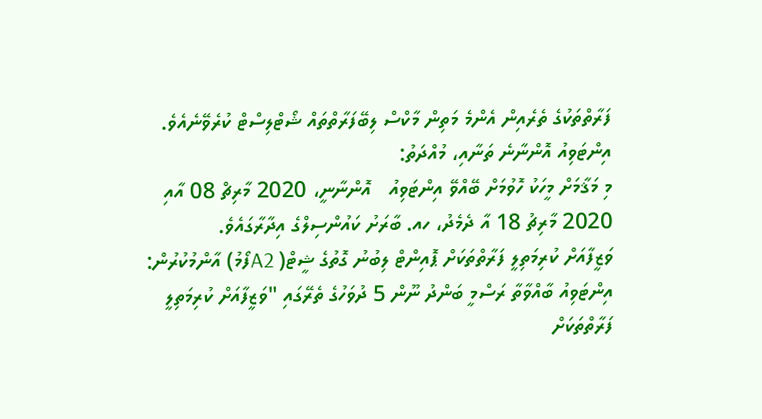ފަރާތްތަކުގެ ތެރެއިން އެންމެ މަތިން މާކްސް ލިބޭފަރާތްތައް ޝޯޓްލިސްޓް ކުރެވޭނެއެވެ.
އިންޓަވިއު އޮންނާނެ ތަނާއި، މުއްދަތު:
މި މަޤާމަށް މީހަކު ހޮވުމަށް ބޭއްވޭ އިންޓަވިއު   އޮންނާނީ، 2020 މާރިޗް 08 އާއި 2020 މާރިޗު 18 އާ ދެމެދު، ހއ. ބާރަށު ކައުންސިލްގެ އިދާރާގައެވެ.
ވަޒީފާއަށް ކުރިމަތިލީ ފަރާތްތަކަށް ޕޮއިންޓް ލިބުނު ގޮތުގެ ޝީޓް( A2ފޯމު) އާންމުކުރުން:
އިންޓަވިއު ބާއްވާތާ ރަސްމީ ބަންދު ނޫން 5 ދުވަހުގެ ތެރޭގައި "ވަޒީފާއަށް ކުރިމަތިލީ ފަރާތްތަކަށް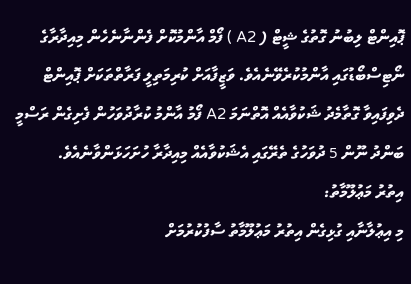ޕޮއިންޓް ލިބުނު ގޮތުގެ ޝީޓް ( A2 ) ފޯމް އާންމުކޮށް ފެންނާނެހެން މިއިދާރާގެ ނޯޓިސްބޯޑުގައި އާންމުކުރެވޭނެއެވެ. ވަޒީފާއަށް ކުރިމަތިލީ ފަރާތްތަކަށް ޕޮއިންޓް ދެވިފައިވާ ގޮތާމެދު ޝަކުވާއެއް އޮތްނަމަ A2 ފޯމު އާންމު ކުރާދުވަހުން ފެށިގެން ރަސްމީ ބަންދު ނޫން 5 ދުވަހުގެ ތެރޭގައި އެޝަކުވާއެއް މިއިދާރާ ހުށަހަޅަންވާނެއެވެ.
އިތުރު މަޢުލޫމާތު:
މި އިޢުލާނާއި ގުޅިގެން އިތުރު މަޢުލޫމާތު ސާފުކުރުމަށް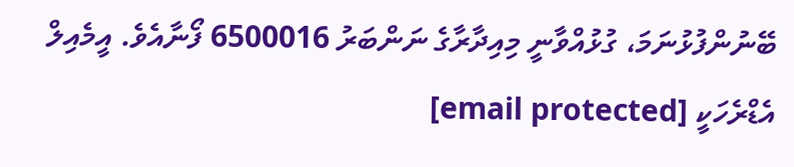ބޭނުންފުޅުނަމަ، ގުޅުއްވާނީ މިއިދާރާގެ ނަންބަރު 6500016 ފޯނާއެވެ. އީމެއިލް އެޑްރެހަކީ [email protected]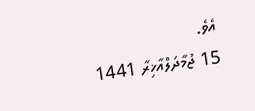އެވެ.
15 ޖުމާދަލްއާޚިރާ 1441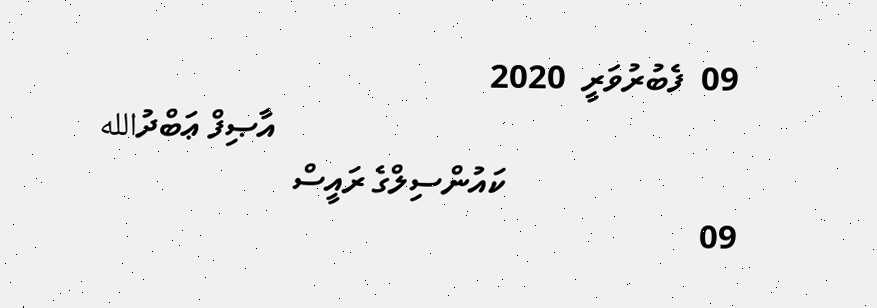09  ފެބުރުވަރީ  2020
                                                      އާޞިފް ޢަބްދުالله
                           ކައުންސިލްގެ ރައީސް
09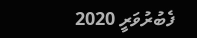ފެބުރުވަރީ 2020